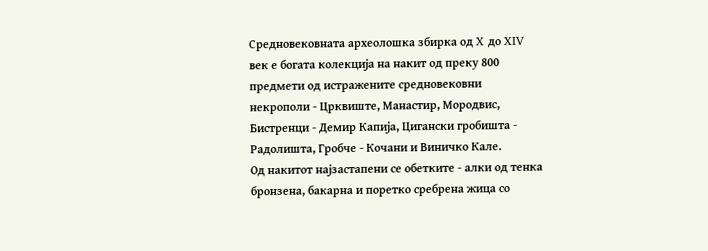Средновековната археолошка збирка од X до XIV век е богата колекција на накит од преку 800 предмети од истражените средновековни некрополи - Црквиште, Манастир, Мородвис, Бистренци - Демир Капија, Цигански гробишта - Радолишта, Гробче - Кочани и Виничко Кале.
Од накитот најзастапени се обетките - алки од тенка бронзена, бакарна и поретко сребрена жица со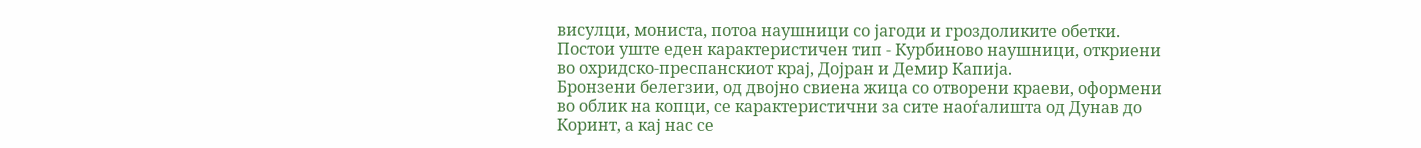висулци, мониста, потоа наушници со јагоди и гроздоликите обетки. Постои уште еден карактеристичен тип - Курбиново наушници, откриени во охридско-преспанскиот крај, Дојран и Демир Капија.
Бронзени белегзии, од двојно свиена жица со отворени краеви, оформени во облик на копци, се карактеристични за сите наоѓалишта од Дунав до Коринт, а кај нас се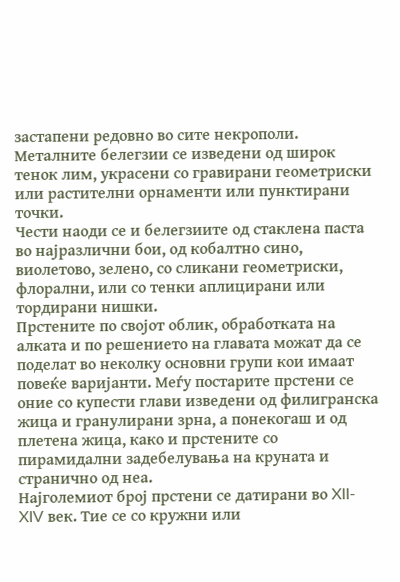застапени редовно во сите некрополи. Металните белегзии се изведени од широк тенок лим, украсени со гравирани геометриски или растителни орнаменти или пунктирани точки.
Чести наоди се и белегзиите од стаклена паста во најразлични бои, од кобалтно сино, виолетово, зелено, со сликани геометриски, флорални, или со тенки аплицирани или тордирани нишки.
Прстените по својот облик, обработката на алката и по решението на главата можат да се поделат во неколку основни групи кои имаат повеќе варијанти. Меѓу постарите прстени се оние со купести глави изведени од филигранска жица и гранулирани зрна, а понекогаш и од плетена жица, како и прстените со пирамидални задебелувања на круната и странично од неа.
Најголемиот број прстени се датирани во XII-XIV век. Тие се со кружни или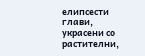елипсести глави, украсени со растителни,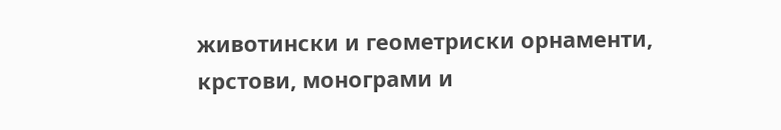животински и геометриски орнаменти, крстови, монограми и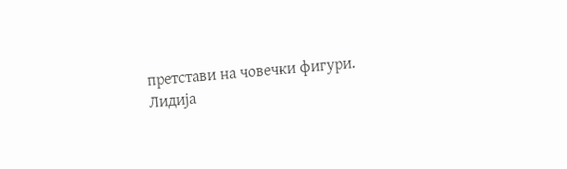претстави на човечки фигури.
Лидија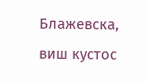Блажевскa, виш кустос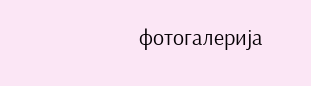фотогалерија